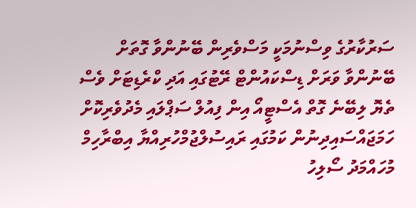ސަރުކާރުގެ ވިސްނުމަކީ މަސްވެރިން ބޭނުންވާ ގޮތަށް ބޭނުންވާ ވަރަށް ޑިސްކައުންޓް ރޭޓުގައި އަދި ކްރެޑިޓަށް ވެސް ތެޔޮ ލިބޭނެ ގޮތް އެސްޓީއޯ އިން ފިއުލް ސަޕްލައި މެދުވެރިކޮށް ހަމަޖައްސައިދިނުން ކަމުގައި ރައިސުލްޖުމްހުރިއްޔާ އިބްރާހިމް މުހައްމަދު ސޯލިހު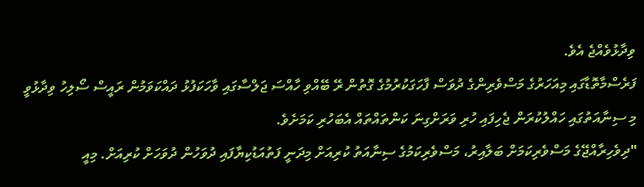ވިދާޅުވެއްޖެ އެވެ.
ފަރެސްމާތޮޑާގައި މިއަހަރުގެ މަސްވެރިންގެ ދުވަސް ފާހަގަކުރުމުގެ ގޮތުން ރޭ ބޭއްވި ހާއްސަ ޖަލްސާގައި ވާހަކަފުޅު ދައްކަވަމުން ރައީސް ސޯލިހު ވިދާޅުވީ މި ސިނާއަތުގައި ހައްލުކުރަން ޖެހިފައި ހުރި ވަރަށްގިނަ ކަންތައްތައް އެބަހުރި ކަމަށެވެ.
"ދިވެހިރާއްޖޭގެ މަސްވެރިކަމަށް ބަލާއިރު، މަސްވެރިކަމުގެ ސިނާއަތު ކުރިއަށް މިދަނީ ފަތުއަޑުކިޔާފައި ދުވަހުން ދުވަހަށް ކުރިއަށް. މިއީ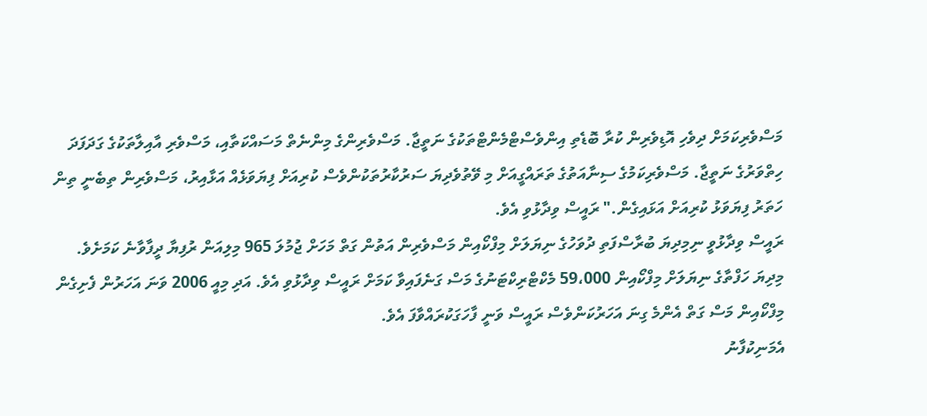މަސްވެރިކަމަށް ދިވެހި އޮޑިވެރިން ކުރާ ބޮޑެތި އިންވެސްޓްމެންޓްތަކުގެ ނަތީޖާ. މަސްވެރިންގެ މިންނެތް މަސައްކަތާއި، މަސްވެރި އާއިލާތަކުގެ ގަދަފަދަ ހިތްވަރުގެ ނަތީޖާ. މަސްވެރިކަމުގެ ސިނާއަތުގެ ތަރައްގީއަށް މި ވޭތުވެދިޔަ ސަރުކާރުތަކުންވެސް ކުރިއަށް ފިޔަވަޅެއް އަޅާއިރު، މަސްވެރިން ތިބެނީ ތިން ހަތަރު ފިޔަވަޅު ކުރިއަށް އަޅައިގެން." ރައީސް ވިދާޅުވި އެވެ.
ރައީސް ވިދާޅުވީ ނިމިދިޔަ ބުރާސްފަތި ދުވަހުގެ ނިޔަލަށް މިފްކޯއިން މަސްވެރިން އަތުން ގަތް މަހަށް ޖުމުލަ 965 މިލިއަން ރުފިޔާ ދީފާވާނެ ކަމަށެވެ.
މިދިޔަ ހަފްތާގެ ނިޔަލަށް މިފްކޯއިން 59،000 މެކްޓްރިކްޓަނުގެ މަސް ގަނެފައިވާ ކަމަށް ރައީސް ވިދާޅުވި އެވެ. އަދި މިއީ 2006 ވަނަ އަހަރުން ފެށިގެން މިފްކޯއިން މަސް ގަތް އެންމެ ގިނަ އަހަރުކަންވެސް ރައީސް ވަނީ ފާހަގަކުރައްވާފަ އެވެ.
އެމަނިކުފާނު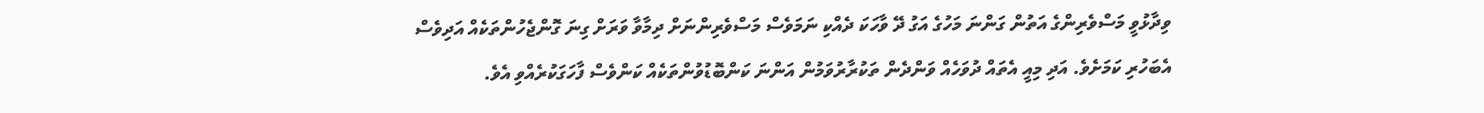ވިދާޅުވީ މަސްވެރިންގެ އަތުން ގަންނަ މަހުގެ އަގު ދޭ ވާހަކަ ދެއްކި ނަމަވެސް މަސްވެރިންނަށް ދިމާވާ ވަރަށް ގިނަ ގޮންޖެހުންތަކެއް އަދިވެސް އެބަހުރި ކަމަށެވެ. އަދި މިއީ އެތައް ދުވަހެއް ވަންދެން ތަކުރާރުވަމުން އަންނަ ކަންބޮޑުވުންތަކެއް ކަންވެސް ފާހަގަކުރެއްވި އެވެ.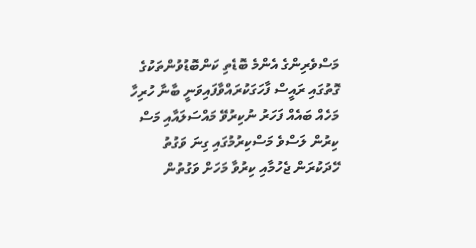މަސްވެރިންގެ އެންމެ ބޮޑެތި ކަންބޮޑުވުންތަކުގެ ގޮތުގައި ރައީސް ފާހަގަކުރައްވާފައިވަނީ ބާނާ ހުރިހާ މަހެއް ބައެއް ފަހަރު ނުކިރުވޭ މައްސަލައާއި މަސް ކިރުން ލަސްވެ މަސްކިރުމުގައި ގިނަ ވަގުތު ހޭދަކުރަން ޖެހުމާއި ކިރުވާ މަހަށް ވަގުތުން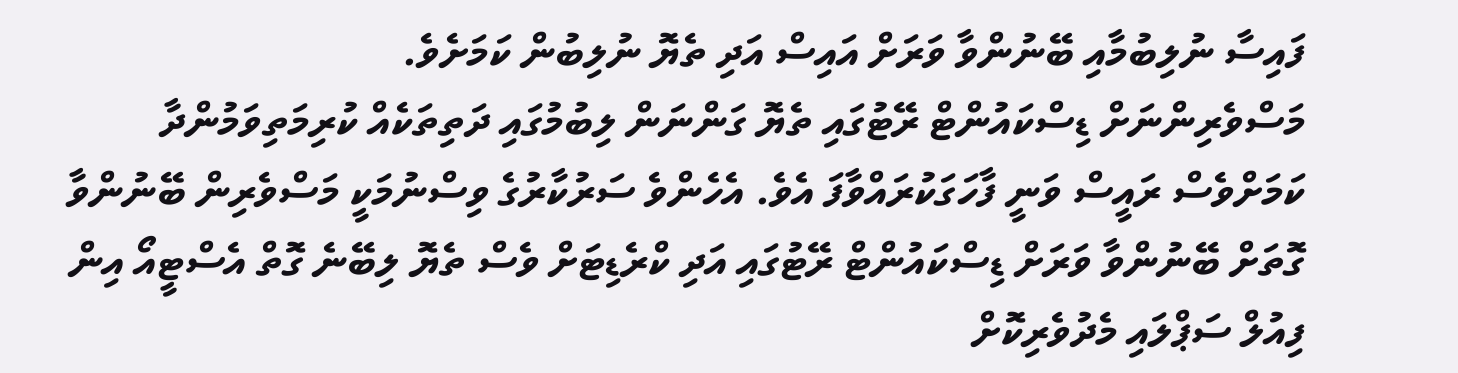ފައިސާ ނުލިބުމާއި ބޭނުންވާ ވަރަށް އައިސް އަދި ތެޔޮ ނުލިބުން ކަމަށެވެ.
މަސްވެރިންނަށް ޑިސްކައުންޓް ރޭޓުގައި ތެޔޮ ގަންނަން ލިބުމުގައި ދަތިތަކެއް ކުރިމަތިވަމުންދާ ކަމަށްވެސް ރައީސް ވަނީ ފާހަގަކުރައްވާފަ އެވެ. އެހެންވެ ސަރުކާރުގެ ވިސްނުމަކީ މަސްވެރިން ބޭނުންވާ ގޮތަށް ބޭނުންވާ ވަރަށް ޑިސްކައުންޓް ރޭޓުގައި އަދި ކްރެޑިޓަށް ވެސް ތެޔޮ ލިބޭނެ ގޮތް އެސްޓީއޯ އިން ފިއުލް ސަޕްލައި މެދުވެރިކޮށް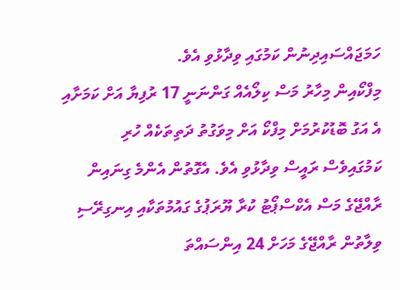ހަމަޖައްސައިދިނުން ކަމުގައި ވިދާޅުވި އެވެ.
މިފްކޯއިން މިހާރު މަސް ކިލޯއެއް ގަންނަނީ 17 ރުފިޔާ އަށް ކަމަށާއި އެ އަގު ބޮޑުކުރުމަށް މިފްކޯ އަށް މިވަގުތު ދަތިތަކެއް ހުރި ކަމުގައިވެސް ރައީސް ވިދާޅުވި އެވެ. އެގޮތުން އެންމެ ގިނައިން ރާއްޖޭގެ މަސް އެކްސްޕޯޓު ކުރާ ޔޫރަޕުގެ ގައުމުތަކާއި އިނގިރޭސި ވިލާތުން ރާއްޖޭގެ މަހަށް 24 އިންސައްތަ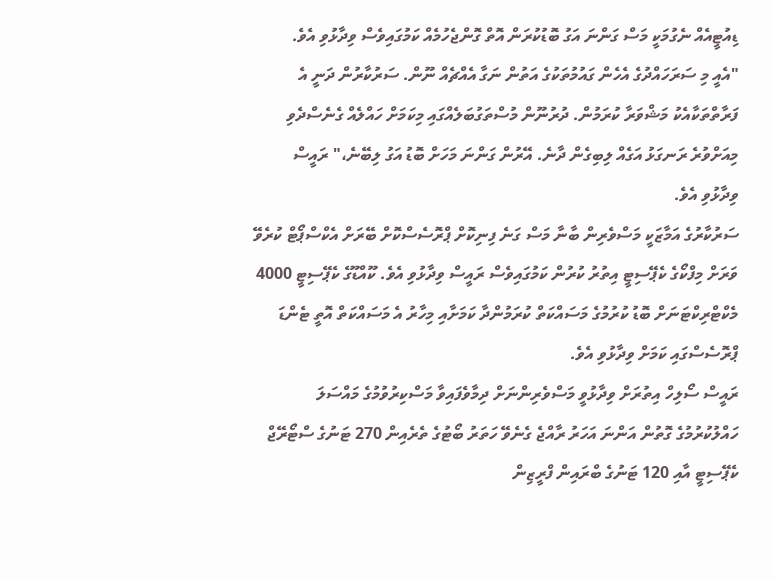ޑިއުޓީއެއް ނެގުމަކީ މަސް ގަންނަ އަގު ބޮޑުކުރަން އޮތް ގޮންޖެހުމެއް ކަމުގައިވެސް ވިދާޅުވި އެވެ.
"އެއީ މި ސަރަހައްދުގެ އެހެން ގައުމުތަކުގެ އަތުން ނަގާ އެއްޗެއް ނޫން. ސަރުކާރުން ދަނީ އެ ފަރާތްތަކާއެކު މަޝްވަރާ ކުރަމުން. ދުރުނޫން މުސްތަގުބަލެއްގައި މިކަމަށް ހައްލެއް ގެނެސްދެވި މިއަށްވުރެ ރަނގަޅު އަގެއް ލިބިގެން ދާނެ. އޭރުން ގަންނަ މަހަށް ބޮޑު އަގު ލިބޭނެ،" ރައީސް ވިދާޅުވި އެވެ.
ސަރުކާރުގެ އަމާޒަކީ މަސްވެރިން ބާނާ މަސް ގަނެ ފިނިކޮށް ޕްރޮސެސްކޮށް ބޭރަށް އެކްސްޕޯޓް ކުރެވޭ ވަރަށް މިފްކޯގެ ކެޕޭސިޓީ އިތުރު ކުރުން ކަމުގައިވެސް ރައީސް ވިދާޅުވި އެވެ. ކޫއްޑޫގެ ކެޕޭސިޓީ 4000 މެކްޓްރިކްޓަނަށް ބޮޑު ކުރުމުގެ މަސައްކަތް ކުރަމުންދާ ކަމަށާއި މިހާރު އެ މަސައްކަތް އޮތީ ޓެންޑަ ޕްރޮސެސްގައި ކަމަށް ވިދާޅުވި އެވެ.
ރައީސް ސޯލިހް އިތުރަށް ވިދާޅުވީ މަސްވެރިންނަށް ދިމާވެފައިވާ މަސްކިރުވުމުގެ މައްސަލަ ހައްލުކުރުމުގެ ގޮތުން އަންނަ އަހަރު ރާއްޖެ ގެނެވޭ ހަތަރު ބޯޓުގެ ތެރެއިން 270 ޓަނުގެ ސްޓޯރޭޖް ކެޕޭސިޓީ އާއި 120 ޓަނުގެ ބްރައިން ފްރީޒިން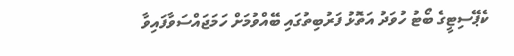ކެޕޭސިޓީގެ ބޯޓު ހުވަދު އަތޮޅު ފަރުބިތުގައި ބޭއްވުމަށް ހަމަޖައްސަވާފައިވާ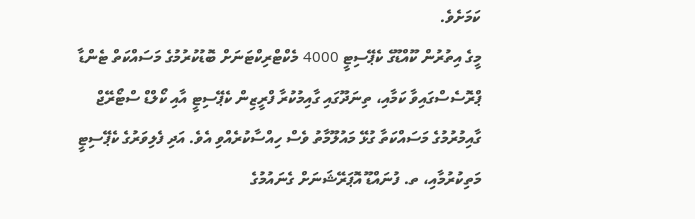ކަމަށެވެ.
މީގެ އިތުރުން ކޫއްޑޫގެ ކެޕޭސިޓީ 4000 މެކްޓްރިކްޓަނަށް ބޮޑުކުރުމުގެ މަސައްކަތް ޓެންޑާ ޕްރޮސެސްގައިވާ ކަމާއި، ތިނަދޫގައި ގާއިމުކުރާ ފްރީޒިން ކެޕޭސިޓީ އާއި ކޯލްޑް ސްޓޯރޭޖް ގާއިމުރުމުގެ މަސައްކަތާ ގުޅޭ މައުލޫމާތު ވެސް ހިއްސާކުރެއްވި އެވެ. އަދި ފެލިވަރުގެ ކެޕޭސިޓީ މަތިކުރުމާއި، ތ. ފުނައްޑޫ އޮޕަރޭޝަނަށް ގެނައުމުގެ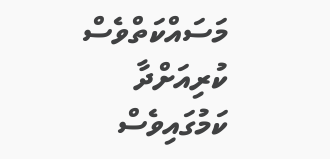މަސައްކަތްވެސް ކުރިއަށްދާ ކަމުގައިވެސް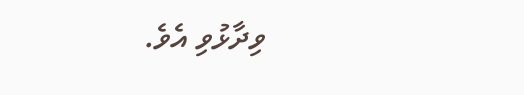ވިދާޅުވި އެވެ.